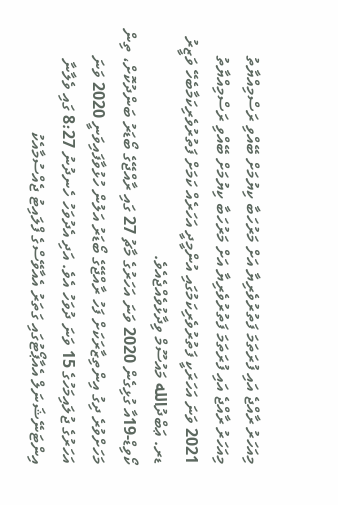މިއަހަރު ރާއްޖެ އައި ފުރަތަމަ ފަތުރުވެރިޔާ އަށް މަރުހަބާ ކިޔުމަށް ބޭއްވި ރަސްމިއްޔާތު
މިއަހަރު ރާއްޖެ އައި ފުރަތަމަ ފަތުރުވެރިޔާ އަށް މަރުހަބާ ކިޔުމަށް ބޭއްވި ރަސްމިއްޔާތު
2021 ވަނަ އަހަރަކީ ފަތުރުވެރިކަމުގައި އުންމީދީ އަހަރެއް ކަމަށް ފަތުރުވެރިކަމާބެހޭ ވަޒީރު ޑރ. ޢަބްދުالله މައުސޫމް ވިދާޅުވެއްޖެއެވެ.
ކޯވިޑް-19އާ ގުޅިގެން 2020 ވަނަ އަހަރުގެ މާޗު 27 ގައި ރާއްޖޭގެ ބޯޑަރު ބަންދުކޮށް، ތިން މަހަށްވުރެ ދިގު އިންތިޒާރަކަށް ފަހު ރާއްޖޭގެ ބޯޑަރު އަލުން ހުޅުވާފައިވަނީ 2020 ވަނަ އަހަރުގެ ޖުލައިމަހުގެ 15 ވަނަ ދުވަހު އެވެ. އަދި އެދުވަހު ހެނދުނު 8:27 ގައި ވެލާނާ އިންޓަނޭޝަނަލް އެއާޕޯޓުގައި ގަތަރު އެއާވޭސްގެ ފްލައިޓު ޖެއްސުމާއެކު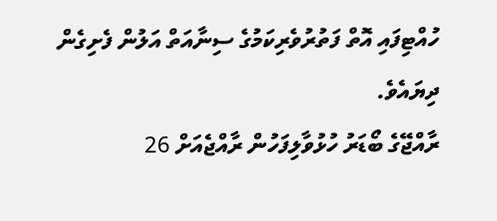ހުއްޓިފައި އޮތް ފަތުރުވެރިކަމުގެ ސިނާއަތް އަލުން ފެށިގެން ދިޔައެވެ.
ރާއްޖޭގެ ބޯޑަރު ހުޅުވާލިފަހުން ރާއްޖެއަށް 26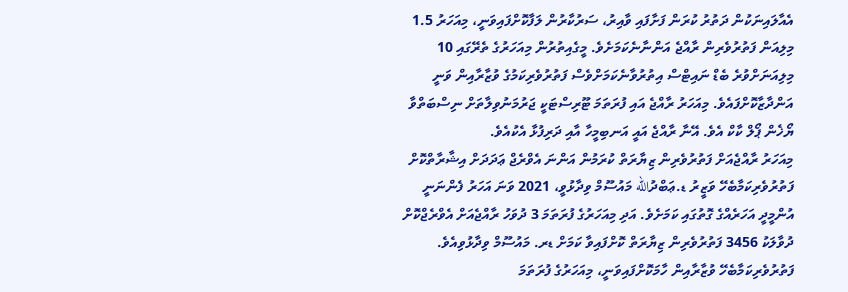އެއާލައިނަކުން ދަތުރު ކުރަން ފަށާފައި ވާއިރު، ސަރުކާރުން ލަފާކޮށްފައިވަނީ، މިއަހަރު 1.5 މިލިއަން ފަތުރުވެރިން ރާއްޖެ އަންނާނެކަމަށެވެ. މީގެއިތުރުން މިއަހަރުގެ ތެރޭގައި 10 މިލިއަނަށްވުރެ ބެޑް ނައިޓްސް އިތުރުވާނެކަމަށްވެސް ފަތުރުވެރިކަމުގެ ވުޒާރާއިން ވަނީ އަންދާޒާކޮށްފައެވެ. މިއަހަރު ރާއްޖެ އައި ފުރަތަމަ ޓޫރިސްޓަކީ ޖަރުމަނުވިލާތަށް ނިސްބަތްވާ ޔޯޚެން ޕޯލް ކާކް އެވެ. އޭނާ ރާއްޖެ އައީ އަނބިމީހާ އާއި ދަރިފުޅާ އެކުއެވެ.
މިއަހަރު ރާއްޖެއަށް ފަތުރުވެރިން ޒިޔާރަތް ކުރަމުން އަންނަ އެވްރެޖް ޢަދަދަށް އިޝާރާތްކޮށް ފަތުރުވެރިކަމާބެހޭ ވަޒީރު ޑ.ޢަބްދުالله މައުސޫމް ވިދާޅުވީ، 2021 ވަނަ އަހަރު ފެންނަނީ އުންމީދީ އަހަރެއްގެ ގޮތުގައި ކަމަށެވެ. އަދި މިއަހަރުގެ ފުރަތަމަ 3 ދުވަހު ރާއްޖެއަށް އެވްރެޖްކޮށް ދުވާލަކު 3456 ފަތުރުވެރިން ޒިޔާރަތް ކޮށްފައިވާ ކަމަށް ޑރ. މައުސޫމް ވިދާޅުވިއެވެ.
ފަތުރުވެރިކަމާބެހޭ ވުޒާރާއިން ހާމަކޮށްފައިވަނީ، މިއަހަރުގެ ފުރަތަމަ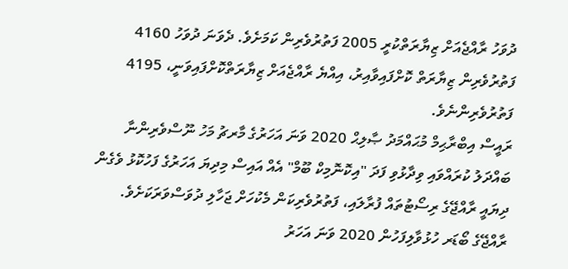ދުވަހު ރާއްޖެއަށް ޒިޔާރަތްކުރީ 2005 ފަތުރުވެރިން ކަމަށެވެ. ދެވަނަ ދުވަހު 4160 ފަތުރުވެރިން ޒިޔާރަތް ކޮށްފައިވާއިރު، އިއްޔެ ރާއްޖެއަށް ޒިޔާރަތްކޮށްފައިވަނީ، 4195 ފަތުރުވެރިންނެވެ.
ރައީސް އިބްރާޙިމް މުޙައްމަދު ޞާލިޙް 2020 ވަނަ އަހަރުގެ މާރޗު މަހު ނޫސްވެރިންނާ ބައްދަލު ކުރައްވައި ވިދާޅުވި ފަދަ "އިކޮނޮމިކް ބޫމް" އެއް އައިސް މިދިޔަ އަހަރުގެ ފަހުކޮޅު ވެގެން ދިޔައީ ރާއްޖޭގެ ރިސޯޓުތައް ފުރާލައި، ފަތުރުވެރިކަން މެކުހަށް ޖަހާލި ދުވަސްވަރަކަށެވެ. ރާއްޖޭގެ ބޯޑަރ ހުޅުވާލިފަހުން 2020 ވަނަ އަހަރު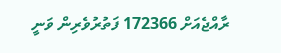ރާއްޖެއަށް 172366 ފަތުރުވެރިން ވަނީ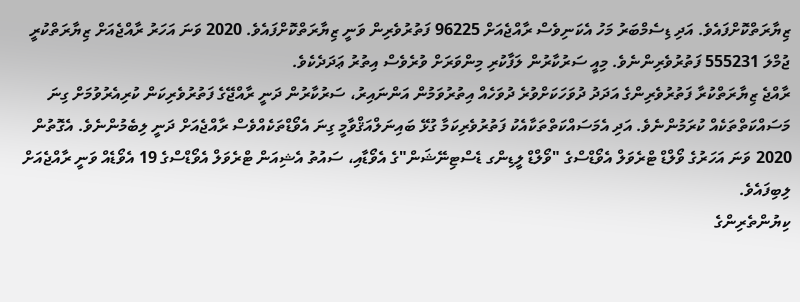ޒިޔާރަތްކޮށްފައެވެ. އަދި ޑިސެމްބަރު މަހު އެކަނިވެސް ރާއްޖެއަށް 96225 ފަތުރުވެރިން ވަނީ ޒިޔާރަތްކޮށްފައެވެ. 2020 ވަނަ އަހަރު ރާއްޖެއަށް ޒިޔާރަތްކުރީ ޖުމްލަ 555231 ފަތުރުވެރިންނެވެ. މިއީ ސަރުކާރުން ލަފާކުރި މިންވަރަށް ވުރެވެސް އިތުރު ޢަދަދެކެވެ.
ރާއްޖެ ޒިޔާރަތްކުރާ ފަތުރުވެރިންގެ އަދަދު ދުވަހަކަށްވުރެ ދުވަހެއް އިތުރުވަމުން އަންނައިރު، ސަރުކާރުން ދަނީ ރާއްޖޭގެ ފަތުރުވެރިކަން ކުރިއެރުވުމަށް ގިނަ މަސައްކަތްތަކެއް ކުރަމުންނެވެ. އަދި އެމަސައްކަތްތަކާއެކު ފަތުރުވެރިކަމާ ގުޅޭ ބައިނަލްއަޤްވާމީ ގިނަ އެވޯޑްތަކެއްވެސް ރާއްޖެއަށް ދަނީ ލިބެމުންނެވެ. އެގޮތުން 2020 ވަނަ އަހަރުގެ ވޯލްޑް ޓްރެވަލް އެވޯޑްސްގެ "ވޯލްޑް ލީޑިންގ ޑެސްޓިނޭޝަން"ގެ އެވޯޑާއި، ސައުތު އެޝިއަން ޓްރެވަލް އެވޯޑްސްގެ 19 އެވޯޑެއް ވަނީ ރާއްޖެއަށް ލިބިފައެވެ.
ކިޔުންތެރިންގެ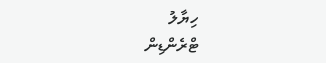ހިޔާލު
ޓްރެންޑިން